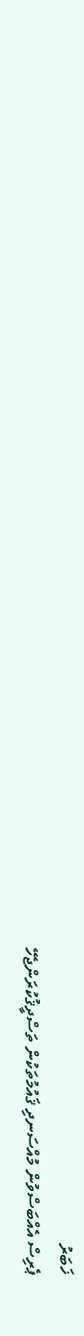ޚަބަރު
ޕެރިސް އެއްބަސްވުން މުއްސަނދި ޤައުމުތަކުން ތަސްދީޤުކުރަންޖެހޭ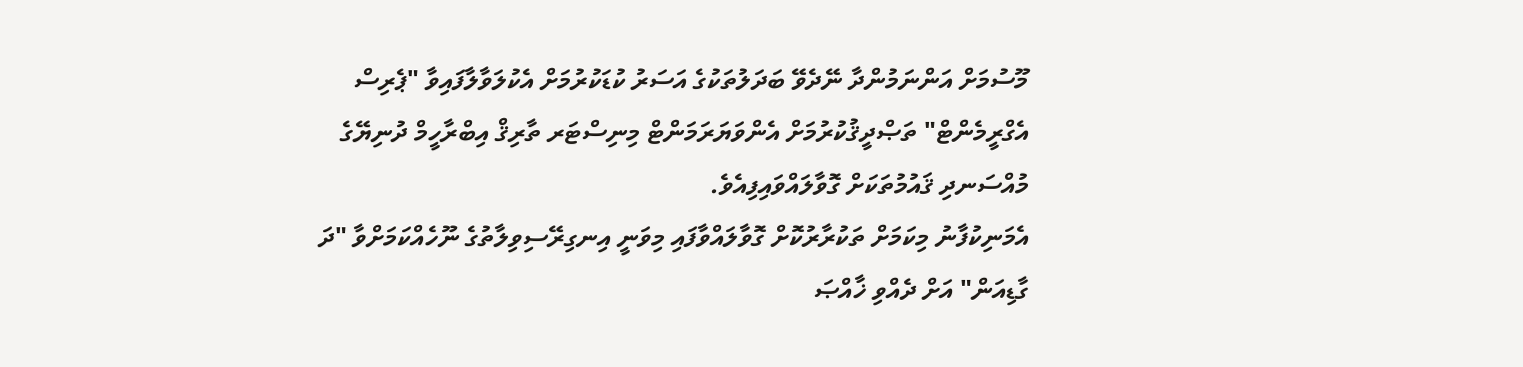މޫސުމަށް އަންނަމުންދާ ނޭދެވޭ ބަދަލުތަކުގެ އަސަރު ކުޑަކުރުމަށް އެކުލަވާލާފައިވާ "ޕެރިސް އެގްރީމެންޓް" ތަޞްދީޤުކުރުމަށް އެންވަޔަރަމަންޓް މިނިސްޓަރ ތާރިޤް އިބްރާހީމް ދުނިޔޭގެ މުއްސަނދި ޤައުމުތަކަށް ގޮވާލައްވައިފިއެވެ.
އެމަނިކުފާނު މިކަމަށް ތަކުރާރުކޮށް ގޮވާލައްވާފައި މިވަނީ އިނގިރޭސިވިލާތުގެ ނޫހެއްކަމަށްވާ "ދަ ގާޑިއަން" އަށް ދެއްވި ޚާއްޞަ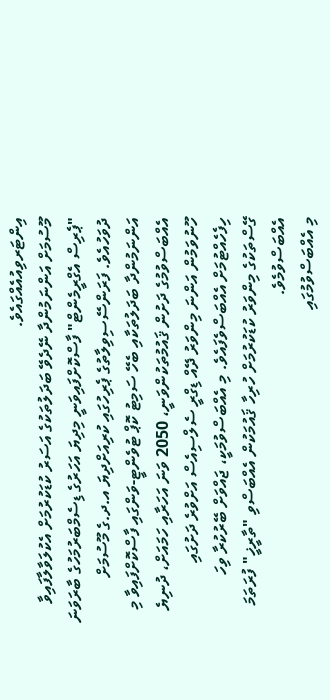އިންޓަރވިއުއެއްގައެވެ.
މޫސުމަށް އަންނަމުންދާ ނޭދެވޭ ބަދަލުތަކުގެ އަސަރު ކުޑަކުރުމަށް އެކުލަވާލާފައިވާ "ޕެރިސް އެގްރީމެންޓް" ފާސްކޮށްފައިވަނީ މިދިޔަ އަހަރުގެ ޑިސެމްބަރުމަހުގެ ބާރަވަނަ ދުވަހުއެވެ. ފަރަންސޭސިވިލާތުގެ ޕެރިހުގައި ކުރިއަށްދިޔަ އ.ދ.ގެ މޫސުމަށް އަންނަމުންދާ ބަދަލުތަކާއި ބެހޭ ސަމިޓު ކޮޕް ޓުވެންޓީ-ވަންގައި ފާސްކޮށްފައިވާ މި އެއްބަސްވުމުގެ ދަށުން ޤައުމުތަކުންވަނީ، 2050 ވަނަ އަހަރާއި ހަމައަށް، ދުނިޔެ ހޫނުވަމުން އަންނަ މިންވަރު ދޭއް ޑިގްރީ ސެލްސިއެސް އަށްވުރެ ދަށުގައި ހިފެހެއްޓުމަށް އެއްބަސްވެފައެވެ. މި އެއްބަސްވުމަކީ، ޖައްވަށް ބޭރުކުރާ ވިހަ ގޭސްތަކުގެ މިންވަރު ކުޑަކުރުމަށް ހުރިހާ ޤައުމަކުން އެއްބަސްވި "ތާރީޚީ" ފުރަތަމަ އެއްބަސްވުމެވެ.
މި އެއްބަސްވުމުގައި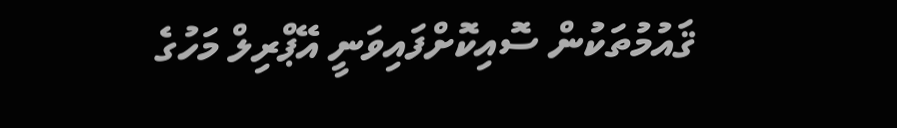ޤައުމުތަކުން ސޮއިކޮށްފައިވަނީ އޭޕްރިލް މަހުގެ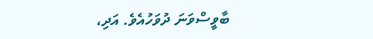ބާވީސްވަނަ ދުވަހުއެވެ. އަދި،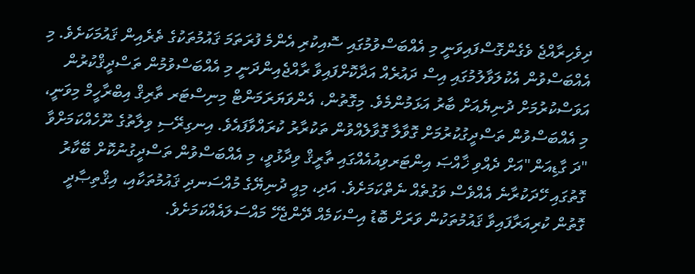ދިވެހިރާއްޖެ ވެގެންގޮސްފައިވަނީ މި އެއްބަސްވުމުގައި ސޮއިކުރި އެންމެ ފުރަތަމަ ޤައުމުތަކުގެ ތެރެއިން ޤައުމަކަށެވެ. މި އެއްބަސްވުން އެކުލަވާލުމުގައި އިސް ދައުރެއް އަދާކޮށްފައިވާ ރާއްޖެއިންދަނީ މި އެއްބަސްވުމުން ތަސްދީޤްކުރުން އަވަސްކުރުމަށް ދުނިޔެއަށް ބާރު އަޅަމުންމެވެ. މިގޮތުން، އެންވަޔަރަމަންޓް މިނިސްޓަރ ތާރިޤް އިބްރާހީމް މިވަނީ، މި އެއްބަސްވުން ތަސްދީގުކުރުމަށް ގޮވާލާ ގޮވާލެއްވުން ތަކުރާރު ކުރައްވާފައެވެ. އިނގިރޭސި ވިލާތުގެ ނޫހެއްކަމަށްވާ "ދަ ގާޑިއަން"އަށް ދެއްވި ޚާއްޞަ އިންޓަރވިއުއެއްގައި ތާރީޤް ވިދާޅުވީ، މި އެއްބަސްވުން ތަސްދީގުނުކޮށް ބޭކާރު ގޮތުގައި ހޭދަކުރާނެ އެއްވެސް ވަގުތެއް ނެތްކަމަށެވެ. އަދި، މިއީ ދުނިޔޭގެ މުއްސަނދި ޤައުމުތަކާއި، އިޤްތިޞާދީ ގޮތުން ކުރިއަރާފައިވާ ޤައުމުތަކުން ވަރަށް ބޮޑު އިސްކަމެއް ދޭންޖެހޭ މައްސަލައެއްކަމަށެވެ.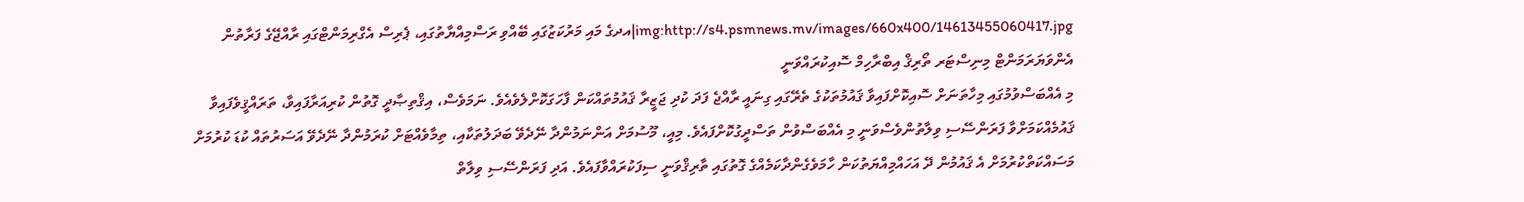img:http://s4.psmnews.mv/images/660x400/14613455060417.jpg|އދގެ މައި މަރުކަޒުގައި ބޭއްވި ރަސްމިއްޔާތުގައި، ޕެރިސް އެގްރިމަންޓްގައި ރާއްޖޭގެ ފަރާތުން އެންވަޔަރަމަންޓް މިނިސްޓަރ ތޯރިޤް އިބްރާހިމް ސޮއިކުރައްވަނީ
މި އެއްބަސްވުމުގައި މިހާތަނަށް ސޮއިކޮށްފައިވާ ޤައުމުތަކުގެ ތެރޭގައި ގިނައީ ރާއްޖެ ފަދަ ކުދި ޖަޒީރާ ޤައުމުތައްކަން ފާހަގަކޮށްލެވެއެވެ. ނަމަވެސް، އިޤްތިޞާދީ ގޮތުން ކުރިއަރާފައިވާ، ތަރައްޤީވެފައިވާ ޤައުމެއްކަމަށްވާ ފަރަންސޭސި ވިލާތުންވެސްވަނީ މި އެއްބަސްވުން ތަސްދީގުކޮށްފައެވެ. މިއީ، މޫސުމަށް އަންނަމުންދާ ނޭދެވޭ ބަދަލުތަކާއި، ތިމާވެއްޓަށް ކުރަމުންދާ ނޭދެވޭ އަސަރުތައް ކުޑަ ކުރުމަށް މަސައްކަތްކުރުމަށް އެ ޤައުމުން ދޭ އަހައްމިއްޔަތުކަން ހާމަވެގެންދާކަމެއްގެ ގޮތުގައި ތާރިޤްވަނީ ސިފަކުރައްވާފައެވެ. އަދި ފަރަންސޭސި ވިލާތް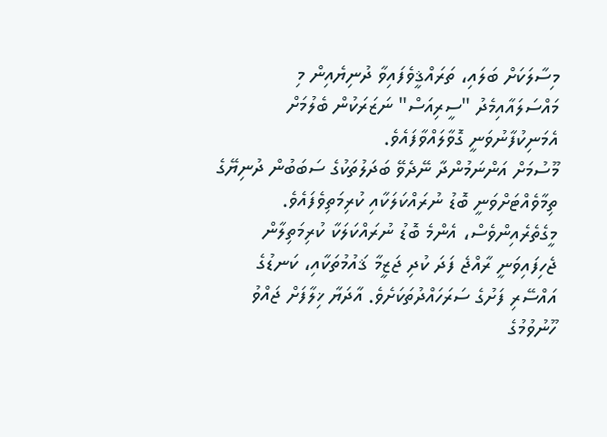މިސާލަކަށް ބަލައި، ތަރައްޤީވެފައިވާ ދުނިޔެއިން މި މައްސަލައާއިމެދު "ސީރިއަސް" ނަޒަރަކުން ބެލުމަށް އެމަނިކުފާނުވަނީ ގޮވާލައްވާފައެވެ.
މޫސުމަށް އަންނަމުންދާ ނޭދެވޭ ބަދަލުތަކުގެ ސަބަބުން ދުނިޔޭގެ ތިމާވެއްޓަށްވަނީ ބޮޑު ނުރައްކަލަކާއި ކުރިމަތިވެފައެވެ. މީގެތެރެއިންވެސް، އެންމެ ބޮޑު ނުރައްކަލަކާ ކުރިމަތިލާން ޖެހިފައިވަނީ ރާއްޖެ ފަދަ ކުދި ޖަޒީމާ ޤައުމުތަކާއި، ކަނޑުގެ އައްސޭރި ފަށުގެ ސަރަހައްދުތަކަށެވެ. އާދަޔާ ޚިލާފަށް ޖައްވު ހޫނުވުމުގެ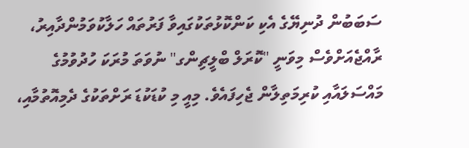ސަބަބުން ދުނިޔޭގެ އެކި ކަންކޮޅުތަކުގައިވާ ފަރުތައް ހަލާކުވަމުންދާއިރު، ރާއްޖެއަށްވެސް މިވަނީ "ކޮރަލް ބްލީޗިންގ" ނުވަތަ މުރަކަ ހުދުވުމުގެ މައްސަލައާއި ކުރިމަތިލާން ޖެހިފައެވެ. މިއީ މި ކުޑަކުޑަ ރަށްތަކުގެ ދެމިއޮތުމާއި،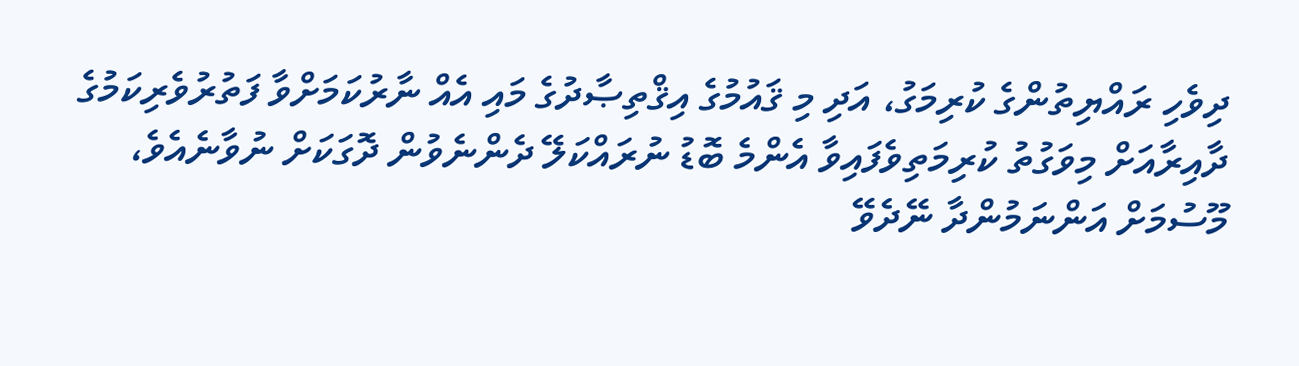ދިވެހި ރައްޔިތުންގެ ކުރިމަގު، އަދި މި ޤައުމުގެ އިޤްތިޞާދުގެ މައި އެއް ނާރުކަމަށްވާ ފަތުރުވެރިކަމުގެ ދާއިރާއަށް މިވަގުތު ކުރިމަތިވެފައިވާ އެންމެ ބޮޑު ނުރައްކަލޭ ދެންނެވުން ދޮގަކަށް ނުވާނެއެވެ،
މޫސުމަށް އަންނަމުންދާ ނޭދެވޭ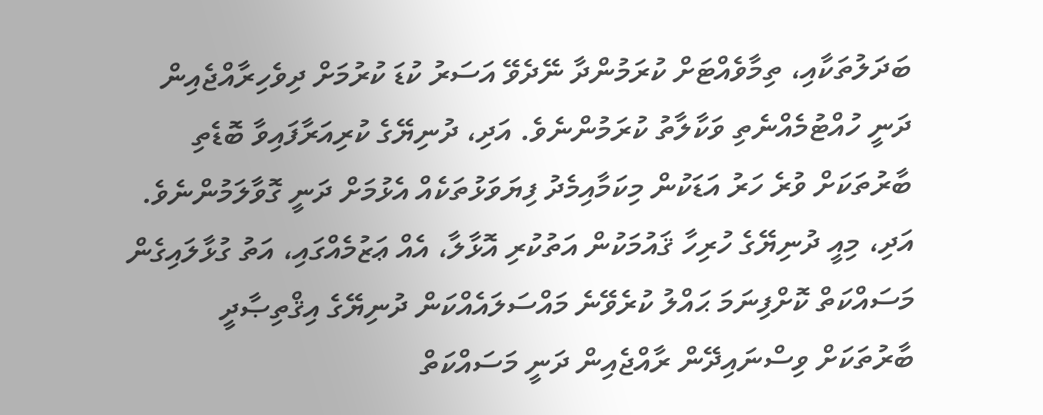ބަދަލުތަކާއި، ތިމާވެއްޓަށް ކުރަމުންދާ ނޭދެވޭ އަސަރު ކުޑަ ކުރުމަށް ދިވެހިރާއްޖެއިން ދަނީ ހުއްޓުމެއްނެތި ވަކާލާތު ކުރަމުންނެވެ. އަދި، ދުނިޔޭގެ ކުރިއަރާފައިވާ ބޮޑެތި ބާރުތަކަށް ވުރެ ހަރު އަޑަކުން މިކަމާއިމެދު ފިޔަވަޅުތަކެއް އެޅުމަށް ދަނީ ގޮވާލަމުންނެވެ. އަދި، މިއީ ދުނިޔޭގެ ހުރިހާ ޤައުމަކުން އަތުކުރި އޮޅާލާ، އެއް ޢަޒުމެއްގައި، އަތު ގުޅާލައިގެން މަސައްކަތް ކޮށްފިނަމަ ޙައްލު ކުރެވޭނެ މައްސަލައެއްކަން ދުނިޔޭގެ އިޤްތިޞާދީ ބާރުތަކަށް ވިސްނައިދޭން ރާއްޖެއިން ދަނީ މަސައްކަތް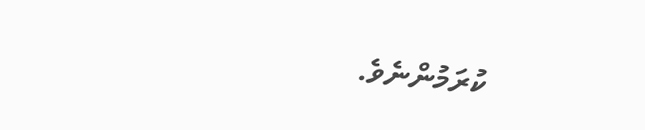ކުރަމުންނެވެ.